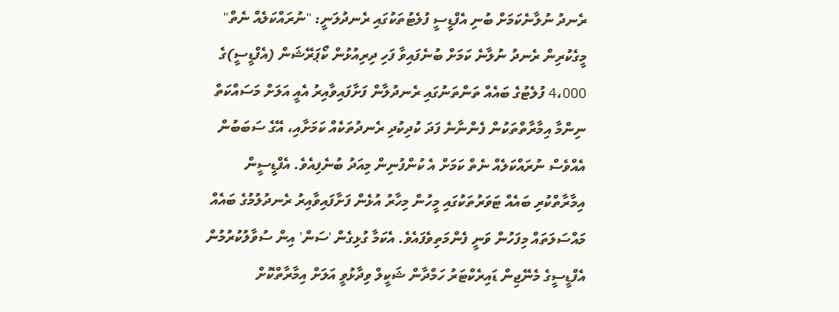ރެނދު ނުލާނެކަމަށް ބުނި އެފްޑީސީ ފުލެޓުތަކުގައި ރެނދުލަނީ: "ނުރައްކަލެއް ނެތް"
މީގެކުރިން ރެނދު ނުލާނެ ކަމަށް ބުނެފައިވާ ފަހި ދިރިއުޅުން ކޯޕަރޭޝަން (އެފްޑީސީ)ގެ 4،000 ފުލެޓުގެ ބައެއް ތަންތަނުގައި ރެނދުލާން ފަށާފައިވާއިރު އެއީ އަލަށް މަސައްކަތް ނިންމާ އިމާރާތްތަކުން ފެންނާނެ ފަދަ ކުދިކުދި ރެނދުތަކެއް ކަމަށާއި، އޭގެ ސަބަބުން އެއްވެސް ނުރައްކަލެއް ނެތް ކަމަށް އެ ކުންފުނިން މިއަދު ބުނެފިއެވެ. އެފްޑީސީން އިމާރާތްކުރި ބައެއް ޓަވަރުތަކުގައި މީހުން މިހާރު އުޅެން ފަށާފައިވާއިރު ރެނދުލުމުގެ ބައެއް މައްސަލަތައް މިފަހުން ވަނީ ފެންމަތިވެފައެވެ. އެކަމާ ގުޅިގެން 'ސަން' އިން ސުވާލުކުރުމުން އެފްޑީސީގެ މެނޭޖިން ޑައިރެކްޓަރު ހަމްދާން ޝަކީލް ވިދާޅުވީ އަލަށް އިމާރާތްކޮށް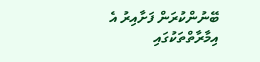ބޭނުންކުރަން ފަށާއިރު އެ އިމާރާތްތަކުގައި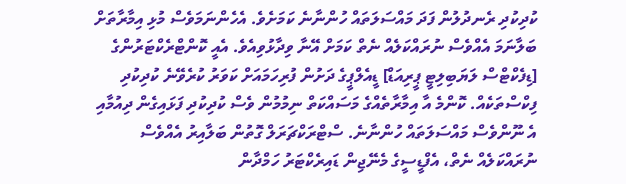ކުދިކުދި ރެނދުލުން ފަދަ މައްސަލަތައް ހުންނާނެ ކަމަށެވެ. އެހެންނަމަވެސް މުޅި އިމާރާތަށް ބަލާނަމަ އެއްވެސް ނުރައްކަލެއް ނެތް ކަމަށް އޭނާ ވިދާޅުވިއެވެ. އެއީ ކޮންޓްރެކްޓަރުންގެ [ޑިފެކްޓްސް ލަޔަބިލިޓީ ޕީރިއަޑް] ޑީއެލްޕީގެ ދަށުން ފުރިހަމައަށް ކަވަރު ކުރެވޭނެ ކުދިކުދި ފިކްސްތަކެއް. ކޮންމެ އާ އިމާރާތެއްގެ މަސައްކަތް ނިމުމުން ވެސް ކުދިކުދި ފަޅައިގެން ދިއުމާއި އެ ނޫންވެސް މައްސަލަތައް ހުންނާނެ. ސްޓްރަކްޗަރަލް ގޮތުން ބަލާއިރު އެއްވެސް ނުރައްކަލެއް ނެތް، އެފްޑީސީގެ މެނޭޖިން ޑައިރެކްޓަރު ހަމްދާން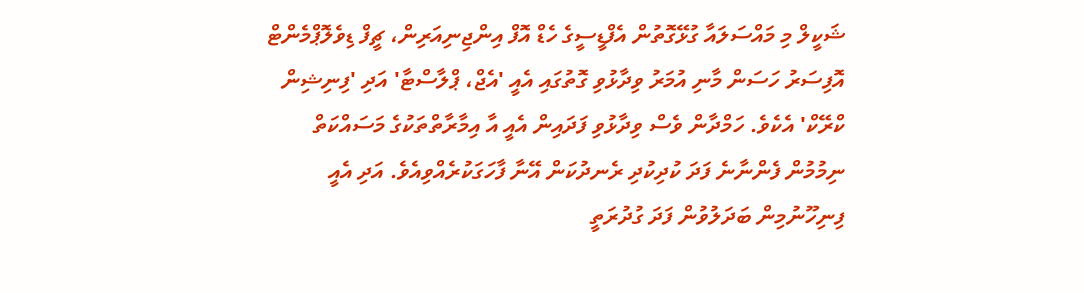ޝަކީލް މި މައްސަލައާ ގުޅޭގޮތުން އެފްޑީސީގެ ހެޑް އޮފް އިންޖިނިއަރިން، ޗީފް ޑިވެލޮޕްމެންޓް އޮފިސަރު ހަސަން މާނި އުމަރު ވިދާޅުވި ގޮތުގައި އެއީ 'އެޖް، ޕްލާސްޓާ' އަދި 'ފިނިޝިން ކްރޭކް' އެކެވެ. ހަމްދާން ވެސް ވިދާޅުވި ފަދައިން އެއީ އާ އިމާރާތްތަކުގެ މަސައްކަތް ނިމުމުން ފެންނާނެ ފަދަ ކުދިކުދި ރެނދުކަން އޭނާ ފާހަގަކުރެއްވިއެވެ. އަދި އެއީ ފިނިހޫނުމިން ބަދަލުވުން ފަދަ ގުދުރަތީ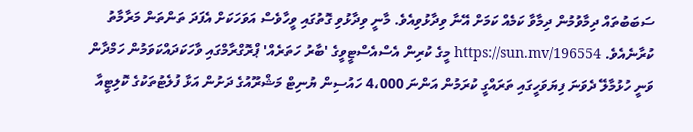ސަބަބުތައް ދިމާވުމުން ދިމާވާ ކަމެއް ކަމަށް އޭނާ ވިދާޅުވިއެވެ. މާނީ ވިދާޅުވި ގޮތުގައި ވީހާވެސް އަވަހަކަށް އެފަދަ ތަންތަން މަރާމާތު ކުރާނެއެވެ. https://sun.mv/196554 މީގެ ކުރިން އެސްއެސްޓީވީގެ 'ބާރު ހަތަރެއް' ޕްރޮގްރާމްގައި ވާހަކަދައްކަވަމުން ހަމްދާން ވަނީ ހުޅުމާލޭ ދެވަނަ ފިޔަވަހީގައި ތަރައްގީ ކުރަމުން އަންނަ 4،000 ހައުސިން ޔުނިޓް މަޝްރޫއުގެ ދަށުން އަޅާ ފުލެޓުތަކުގެ ކޮލިޓީއާ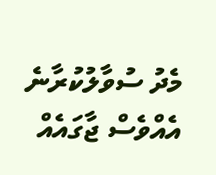މެދު ސުވާލުކުރާނެ އެއްވެސް ޖާގައެއް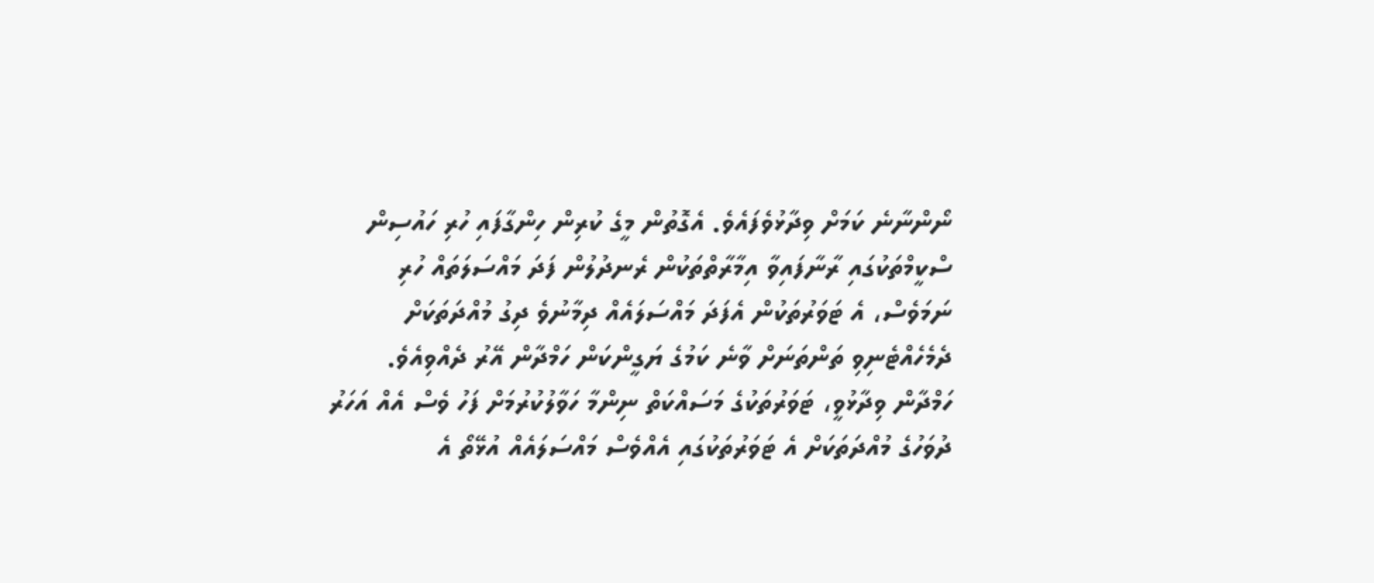ނޯންނާނެ ކަމަށް ވިދާޅުވެފައެވެ. އެގޮތުން މީގެ ކުރިން ހިންގާފައި ހުރި ހައުސިން ސްކީމްތަކުގައި ރާނާފައިވާ އިމާރާތްތަކުން ރެނދުލުން ފަދަ މައްސަލަތައް ހުރި ނަމަވެސް، އެ ޓަވަރުތަކުން އެފަދަ މައްސަލައެއް ދިމާނުވެ ދިގު މުއްދަތަކަށް ދެމެހެއްޓެނިވި ތަންތަނަށް ވާނެ ކަމުގެ ޔަގީންކަން ހަމްދާން އޭރު ދެއްވިއެވެ. ހަމްދާން ވިދާޅުވީ، ޓަވަރުތަކުގެ މަސައްކަތް ނިންމާ ހަވާލުކުރުމަށް ފަހު ވެސް އެއް އަހަރު ދުވަހުގެ މުއްދަތަކަށް އެ ޓަވަރުތަކުގައި އެއްވެސް މައްސަލައެއް އުޅޭތޯ އެ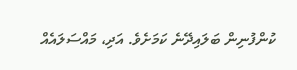ކުންފުނިން ބަލައިދޭނެ ކަމަށެވެ. އަދި، މައްސަލައެއް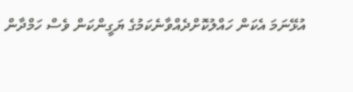އުޅޭނަމަ އެކަން ހައްލުކޮށްދެއްވާނެކަމުގެ ޔަގީންކަން ވެސް ހަމްދާން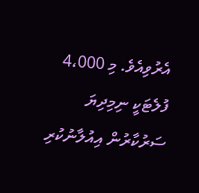އެރުވިއެވެ. މި 4،000 ފުލެޓަކީ ނިމިދިޔަ ސަރުކާރުން އިއުލާނުކުރި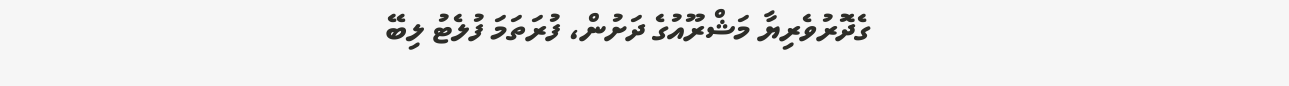ގެދޮރުވެރިޔާ މަޝްރޫއުގެ ދަށުން، ފުރަތަމަ ފުލެޓު ލިބޭ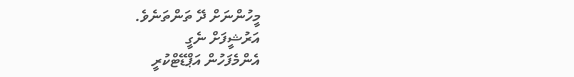މީހުންނަށް ދޭ ތަންތަނެވެ.
އަރުޝީފަށް ނެގީ
އެންމެފަހުން އަޕްޑޭޓްކުރީ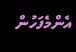އެންމެފަހުން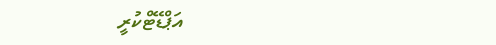އަޕްޑޭޓްކުރީ